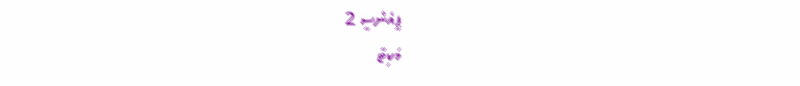ޕީއެންސީ 2
މަކިޓާ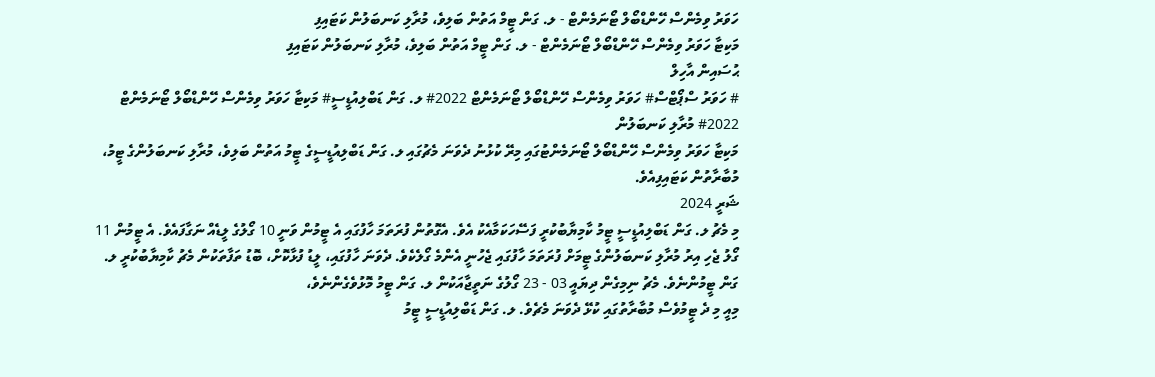ހަވަރު ވިމެންސް ހޭންޑްބޯލް ޓޯނަމެންޓް - ލ. ގަން ޓީމް އަތުން ބަލިވެ، މުރާލި ކަނބަލުން ކަޓައިފި
މަކިޓާ ހަވަރު ވިމެންސް ހޭންޑްބޯލް ޓޯނަމެންޓް - ލ. ގަން ޓީމް އަތުން ބަލިވެ، މުރާލި ކަނބަލުން ކަޓައިފި
ޙުސައިން އާހިލް
# ހަވަރު ސްޕޯޓްސް# ހަވަރު ވިމެންސް ހޭންޑްބޯލް ޓޯނަމެންޓް 2022# ލ. ގަން ޑަބްލިއުޑީސީ# މަކިޓާ ހަވަރު ވިމެންސް ހޭންޑްބޯލް ޓޯނަމެންޓް 2022# މުރާލި ކަނބަލުން
މަކިޓާ ހަވަރު ވިމެންސް ހޭންޑްބޯލް ޓޯނަމެންޓުގައި މިރޭ ކުޅުނު ދެވަނަ މެޗުގައި ލ. ގަން ޑަބްލިއުޑީސީގެ ޓީމު އަތުން ބަލިވެ، މުރާލި ކަނބަލުންގެ ޓީމު، މުބާރާތުން ކަޓައިފިއެވެ.
ޝަރީ 2024
މި މެޗު ލ. ގަން ޑަބްލިއުޑީސީ ޓީމު ކާމިޔާބުކުރީ ފަސޭހަކަމާއެކު އެވެ. އެގޮތުން ފުރަތަމަ ހާފުގައި އެ ޓީމުން ވަނީ 10 ގޯލުގެ ލީޑެއް ނަގާފައެވެ. އެ ޓީމުން 11 ގޯލު ޖެހި އިރު މުރާލި ކަނބަލުންގެ ޓީމަށް ފުރަތަމަ ހާފުގައި ޖެހުނީ އެންމެ ގޯލެކެވެ. ދެވަނަ ހާފުގައި، ލީޑު ފުޅާކޮށް، ބޮޑު ތަފާތަކުން މެޗު ކާމިޔާބުކުރީ ލ. ގަން ޓީމުންނެވެ. މެޗު ނިމިގެން ދިޔައީ 03 - 23 ގޯލުގެ ނަތީޖާއަކުން ލ. ގަން ޓީމު މޮޅުވެގެންނެވެ،
މިއީ މި ދެ ޓީމުވެސް މުބާރާތުގައި ކުޅޭ ދެވަނަ މެޗެވެ. ލ. ގަން ޑަބްލިއުޑީސީ ޓީމު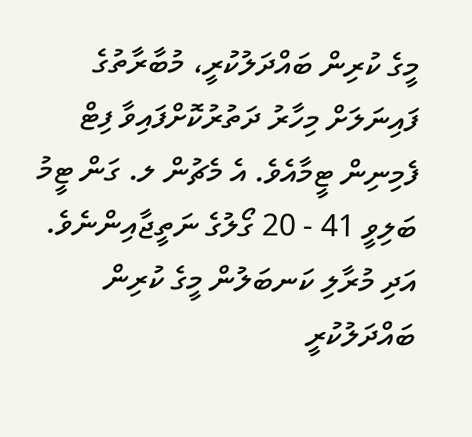މީގެ ކުރިން ބައްދަލުކުރީ، މުބާރާތުގެ ފައިނަލަށް މިހާރު ދަތުރުކޮށްފައިވާ ފިޓް ފެމިނިން ޓީމާއެވެ. އެ މެޗުން ލ. ގަން ޓީމު ބަލިވީ 41 - 20 ގޯލުގެ ނަތީޖާއިންނެވެ. އަދި މުރާލި ކަނބަލުން މީގެ ކުރިން ބައްދަލުކުރީ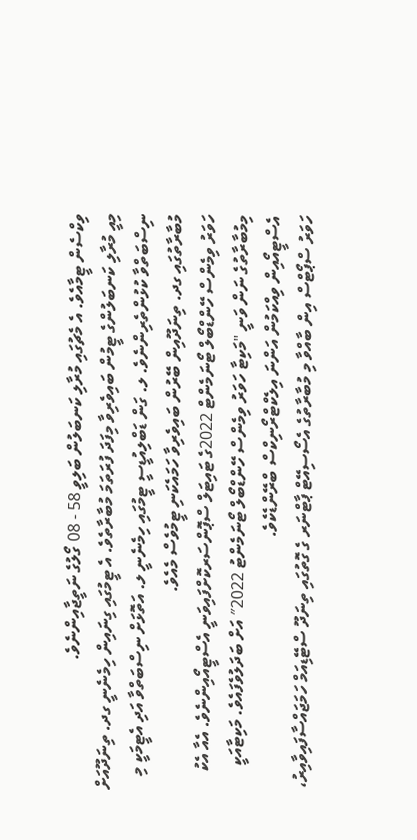ވިކްސެން ޓީމާއެވެ. އެ މެޗުގައި މުރާލި ކަނބަލުން ބަލިވީ 58 - 08 ގޯލުގެ ނަތީޖާއިންނެވެ.
މިއީ މުރާލި ކަނބަލުންގެ ޓީމުން ބައިވެރިވާ މިފަދަ ފުރަތަމަ މުބާރާތެވެ. އެ ޓީމުގައި ގިނައިން ހިމެނެނީ ގދ. ތިނަދޫއަށް ނިސްބަތްވާ ކުޅުންތެރިންނެވެ. ލ. ގަން ޑަބްލިއުޑީސީ ޓީމުގައި ހިމެނެނީ ލ. އަތޮޅަށް ނިސްބަތްވާ އަދި އެޓީމަކީ މި މުބާރާތުގައި ގދ. ތިނަދޫއިން ބޭރުން ބައިވެރިވާ ހަމައެކަނި ޓީމުވެސް މެއެވެ.
ހަވަރު ވިމެންސް ހޭންޑްބޯލް ޓޯނަމެންޓް 2022ގެ ޓައިޓަލް ސްޕޮންސަރކޮށްފައިވަނީ އެސްޓީއޯއިންނެވެ. އެއާ އެކު މިމުބާރާތުގެ ނަން ވަނީ "މަކިޓާ ހަވަރު ވިމެންސް ހޭންޑްބޯލް ޓޯނަމެންޓު 2022″ އަށް ބަދަލުވެފައެވެ. މަކިޓާއަކީ އެސްޓީއޯއިން ވިއްކަމުން އަންނަ އިލެކްޓްރޯނިކްސް ބްރޭންޑެކެވެ.
ހަވަރު ސްޕޯޓްސް އިން ބާއްވާ މި މުބާރާތުގެ އެސޯސިއޭޓް ޕާޓްނަރ ގެ ގޮތުގައި ތިނަދޫ ސްޓޭޑިއަމް ހަމަޖައްސާފައިވާއިރު،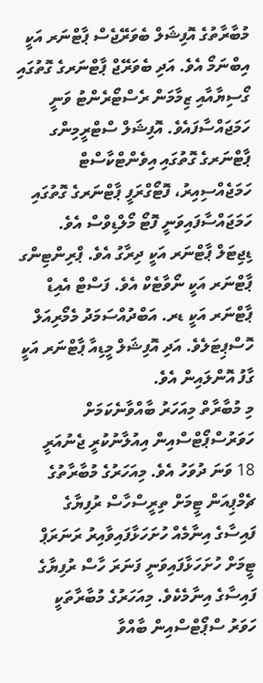މުބާރާތުގެ އޮފިޝަލް ބެވަރޭޖެސް ޕާޓްނަރ އަކީ އިބްނަމޯ އެވެ. އަދި ބެވަރޭޖް ޕާޓްނަރގެ ގޮތުގައި ގޯސިޔާއާއި ޒިމާމަން ރެސްޓޯރެންޓު ވަނީ ހަމަޖައްސާފައެވެ. އޮފިޝަލް ސްޓްރީމިންގ ޕާޓްނަރގެ ގޮތުގައި އިވެންޓްކާސްޓް ހަމަޖެއްސިއިރު، ފޮޓޯގްރަފީ ޕާޓްނަރގެ ގޮތުގައި ހަމަޖައްސާފައިވަނީ ފޮޓޯ މޯލްޑިވްސް އެވެ. ޑިޖިޓަލް ޕާޓްނަރ އަކީ ދިރާގު އެވެ. ޕްރިންޓިންގ ޕާޓްނަރ އަކީ ނޯވާޓެކް އެވެ. ފަސްޓް އެއިޑް ޕާޓްނަރ އަކީ ޑރ. އަބްދުއްސަމަދު މެމޯރިއަލް ހޮސްޕިޓަލެވެ. އަދި އޮފިޝަލް މީޑިއާ ޕާޓްނަރ އަކީ ގާފު އޮންލައިން އެވެ.
މި މުބާރާތް މިއަހަރު ބާއްވާނެކަމަށް ހަވަރުސްޕޯޓްސްއިން އިއުލާނުކުރީ ޖެނުއަރީ 18 ވަނަ ދުވަހު އެވެ. މިއަހަރުގެ މުބާރާތުގެ ޗެމްޕިއަން ޓީމަށް ތިރީސްހާސް ރުފިޔާގެ ފައިސާގެ އިނާމެއް ހުށަހަޅާފައިވާއިރު ރަނަރަޕް ޓީމަށް ހުށަހަޅާފައިވަނީ ފަނަރަ ހާސް ރުފިޔާގެ ފައިސާގެ އިނާމެކެވެ. މިއަހަރުގެ މުބާރާތަކީ ހަވަރު ސްޕޯޓްސްއިން ބާއްވާ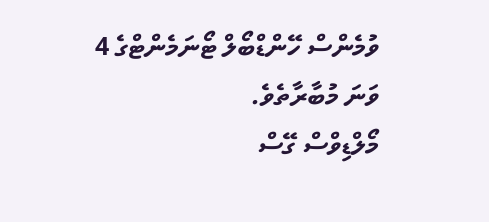ވުމެންސް ހޭންޑްބޯލް ޓޯނަމެންޓްގެ 4 ވަނަ މުބާރާތެވެ.
މޯލްޑިވްސް ގޭސް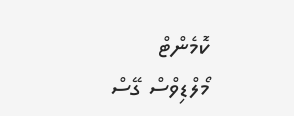ކޮމެންޓް
މޯލްޑިވްސް ގޭސް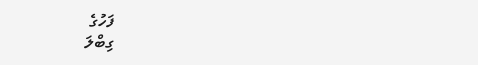ފަހުގެ
ގިބްލަ